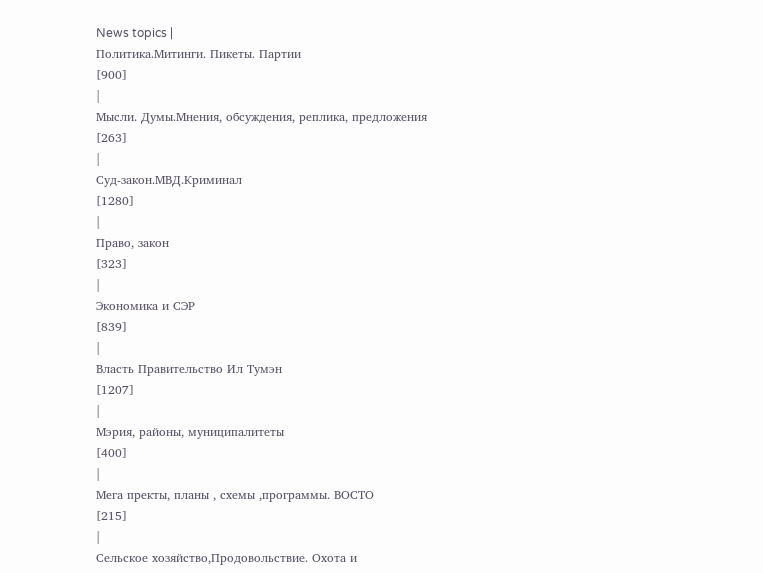News topics |
Политика.Митинги. Пикеты. Партии
[900]
|
Мысли. Думы.Мнения, обсуждения, реплика, предложения
[263]
|
Суд-закон.МВД.Криминал
[1280]
|
Право, закон
[323]
|
Экономика и СЭР
[839]
|
Власть Правительство Ил Тумэн
[1207]
|
Мэрия, районы, муниципалитеты
[400]
|
Мега пректы, планы , схемы ,программы. ВОСТО
[215]
|
Сельское хозяйство,Продовольствие. Охота и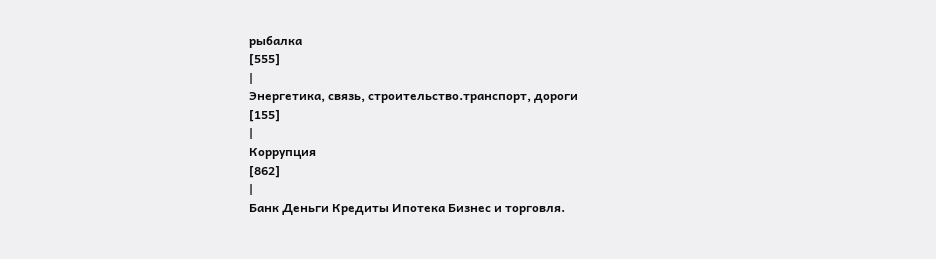рыбалка
[555]
|
Энергетика, связь, строительство.транспорт, дороги
[155]
|
Коррупция
[862]
|
Банк Деньги Кредиты Ипотека Бизнес и торговля.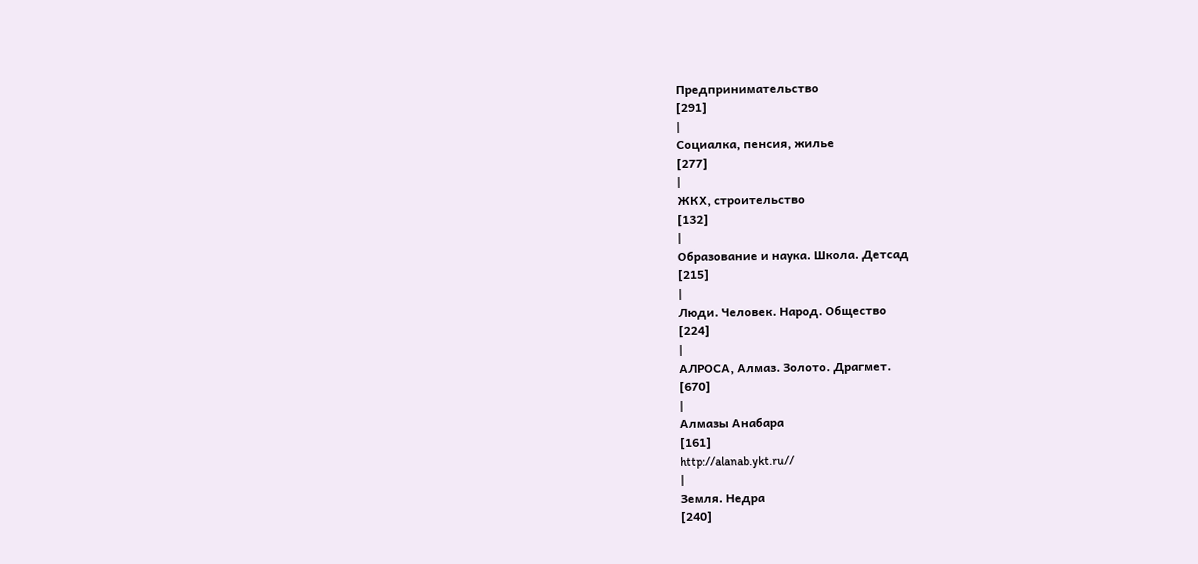Предпринимательство
[291]
|
Социалка, пенсия, жилье
[277]
|
ЖКХ, строительство
[132]
|
Образование и наука. Школа. Детсад
[215]
|
Люди. Человек. Народ. Общество
[224]
|
АЛРОСА, Алмаз. Золото. Драгмет.
[670]
|
Алмазы Анабара
[161]
http://alanab.ykt.ru//
|
Земля. Недра
[240]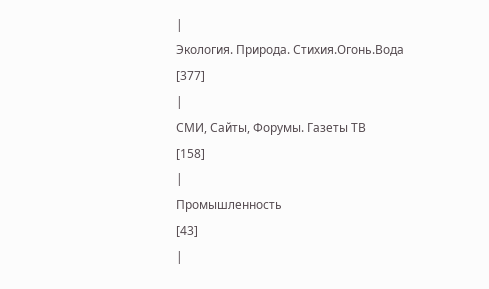|
Экология. Природа. Стихия.Огонь.Вода
[377]
|
СМИ, Сайты, Форумы. Газеты ТВ
[158]
|
Промышленность
[43]
|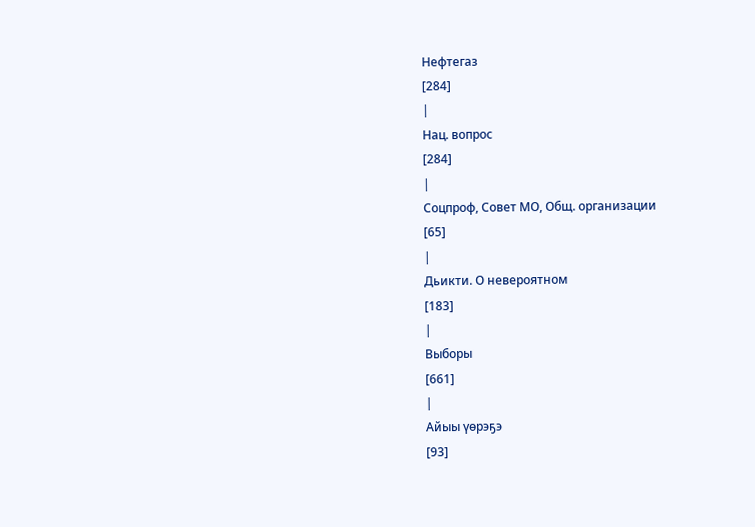Нефтегаз
[284]
|
Нац. вопрос
[284]
|
Соцпроф, Совет МО, Общ. организации
[65]
|
Дьикти. О невероятном
[183]
|
Выборы
[661]
|
Айыы үөрэҕэ
[93]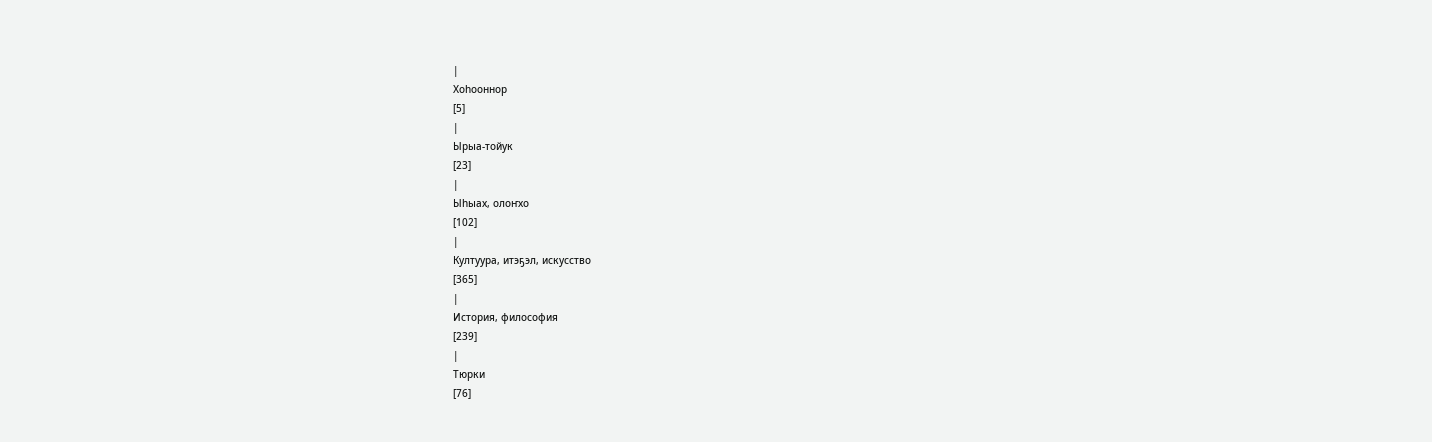|
Хоһооннор
[5]
|
Ырыа-тойук
[23]
|
Ыһыах, олоҥхо
[102]
|
Култуура, итэҕэл, искусство
[365]
|
История, философия
[239]
|
Тюрки
[76]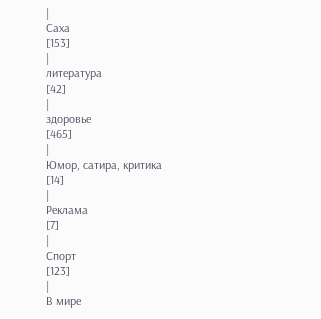|
Саха
[153]
|
литература
[42]
|
здоровье
[465]
|
Юмор, сатира, критика
[14]
|
Реклама
[7]
|
Спорт
[123]
|
В мире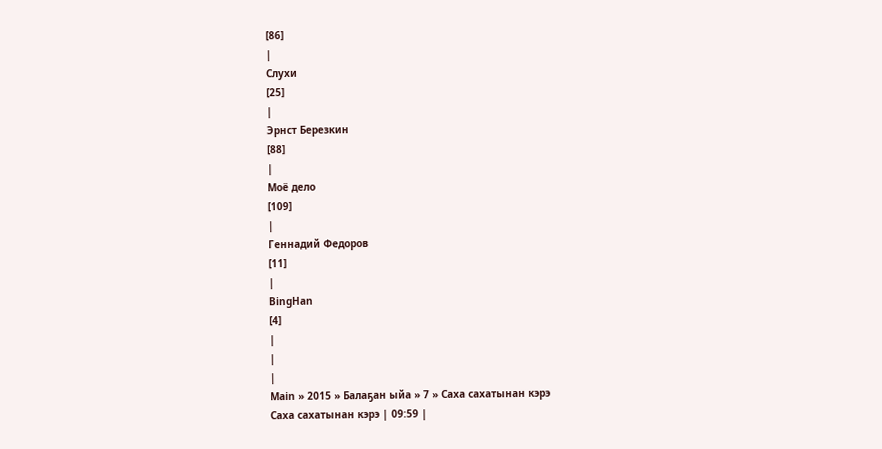[86]
|
Слухи
[25]
|
Эрнст Березкин
[88]
|
Моё дело
[109]
|
Геннадий Федоров
[11]
|
BingHan
[4]
|
|
|
Main » 2015 » Балаҕан ыйа » 7 » Саха сахатынан кэрэ
Саха сахатынан кэрэ | 09:59 |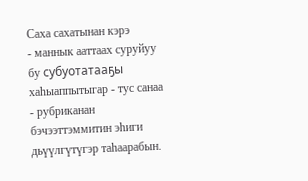Саха сахатынан кэрэ
- маннык ааттаах суруйуу бу субуотатааҕы хаһыаппытыгар - тус санаа - рубриканан бэчээттэммитин эһиги дьүүлгүтүгэр таһаарабын.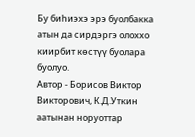Бу биһиэхэ эрэ буолбакка атын да сирдэргэ олоххо киирбит көстүү буолара буолуо.
Автор - Борисов Виктор Викторович, К.Д.Уткин аатынан норуоттар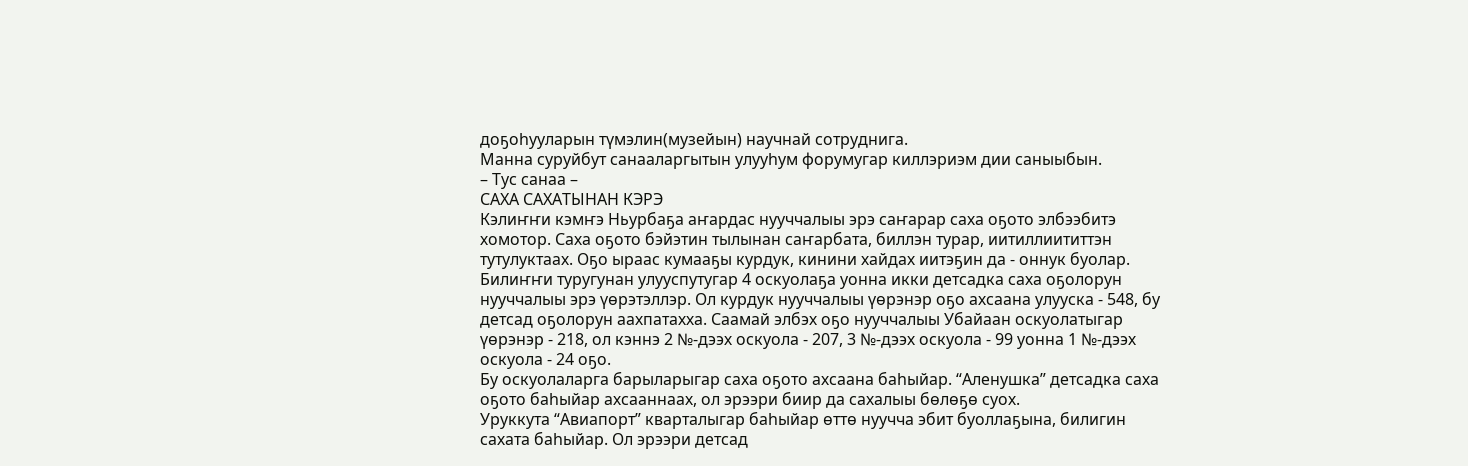доҕоһууларын түмэлин(музейын) научнай сотруднига.
Манна суруйбут санааларгытын улууһум форумугар киллэриэм дии саныыбын.
– Тус санаа –
САХА САХАТЫНАН КЭРЭ
Кэлиҥҥи кэмҥэ Ньурбаҕа аҥардас нууччалыы эрэ саҥарар саха оҕото элбээбитэ хомотор. Саха оҕото бэйэтин тылынан саҥарбата, биллэн турар, иитиллиититтэн тутулуктаах. Оҕо ыраас кумааҕы курдук, кинини хайдах иитэҕин да - оннук буолар.
Билиҥҥи туругунан улууспутугар 4 оскуолаҕа уонна икки детсадка саха оҕолорун нууччалыы эрэ үөрэтэллэр. Ол курдук нууччалыы үөрэнэр оҕо ахсаана улууска - 548, бу детсад оҕолорун аахпатахха. Саамай элбэх оҕо нууччалыы Убайаан оскуолатыгар үөрэнэр - 218, ол кэннэ 2 №-дээх оскуола - 207, 3 №-дээх оскуола - 99 уонна 1 №-дээх оскуола - 24 оҕо.
Бу оскуолаларга барыларыгар саха оҕото ахсаана баһыйар. “Аленушка” детсадка саха оҕото баһыйар ахсааннаах, ол эрээри биир да сахалыы бөлөҕө суох.
Уруккута “Авиапорт” кварталыгар баһыйар өттө нуучча эбит буоллаҕына, билигин сахата баһыйар. Ол эрээри детсад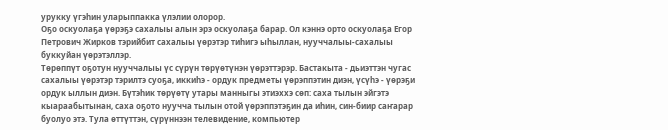урукку үгэһин уларыппакка үлэлии олорор.
Оҕо оскуолаҕа үөрэҕэ сахалыы алын эрэ оскуолаҕа барар. Ол кэннэ орто оскуолаҕа Егор Петрович Жирков тэрийбит сахалыы үөрэтэр тиһигэ ыһыллан, нууччалыы-сахалыы буккуйан үөрэтэллэр.
Төрөппүт оҕотун нууччалыы үс сүрүн төрүөтүнэн үөрэттэрэр. Бастакыта - дьиэттэн чугас сахалыы үөрэтэр тэрилтэ суоҕа, иккиһэ - ордук предметы үөрэппэтин диэн, үсүһэ - үөрэҕи ордук ыллын диэн. Бүтэһик төрүөтү утары манныгы этиэххэ сөп: саха тылын эйгэтэ кыараабытынан, саха оҕото нуучча тылын отой үөрэппэтэҕин да иһин, син-биир саҥарар буолуо этэ. Тула өттүттэн, сүрүннээн телевидение, компьютер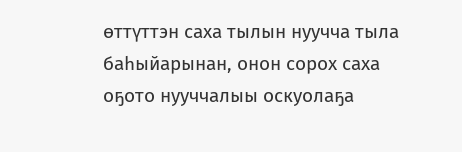өттүттэн саха тылын нуучча тыла баһыйарынан, онон сорох саха оҕото нууччалыы оскуолаҕа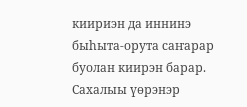киириэн да иннинэ быһыта-орута саҥарар буолан киирэн барар. Сахалыы үөрэнэр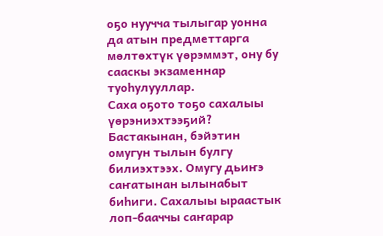оҕо нуучча тылыгар уонна да атын предметтарга мөлтөхтүк үөрэммэт, ону бу сааскы экзаменнар туоһулууллар.
Саха оҕото тоҕо сахалыы үөрэниэхтээҕий? Бастакынан, бэйэтин омугун тылын булгу билиэхтээх. Омугу дьиҥэ саҥатынан ылынабыт биһиги. Сахалыы ыраастык лоп-бааччы саҥарар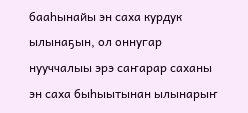бааһынайы эн саха курдук ылынаҕын, ол оннугар нууччалыы эрэ саҥарар саханы эн саха быһыытынан ылынарыҥ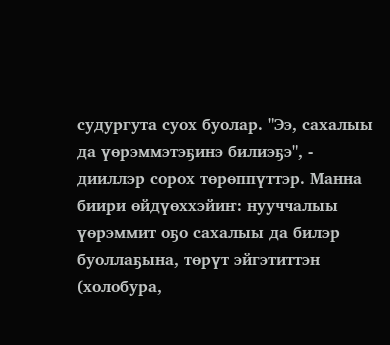судургута суох буолар. "Ээ, сахалыы да үөрэммэтэҕинэ билиэҕэ", - дииллэр сорох төрөппүттэр. Манна биири өйдүөххэйиҥ: нууччалыы үөрэммит оҕо сахалыы да билэр буоллаҕына, төрүт эйгэтиттэн (холобура,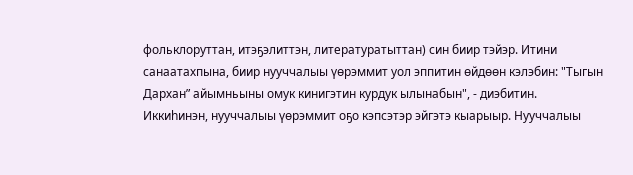фольклоруттан, итэҕэлиттэн, литературатыттан) син биир тэйэр. Итини санаатахпына, биир нууччалыы үөрэммит уол эппитин өйдөөн кэлэбин: "Тыгын Дархан” айымньыны омук кинигэтин курдук ылынабын", - диэбитин.
Иккиһинэн, нууччалыы үөрэммит оҕо кэпсэтэр эйгэтэ кыарыыр. Нууччалыы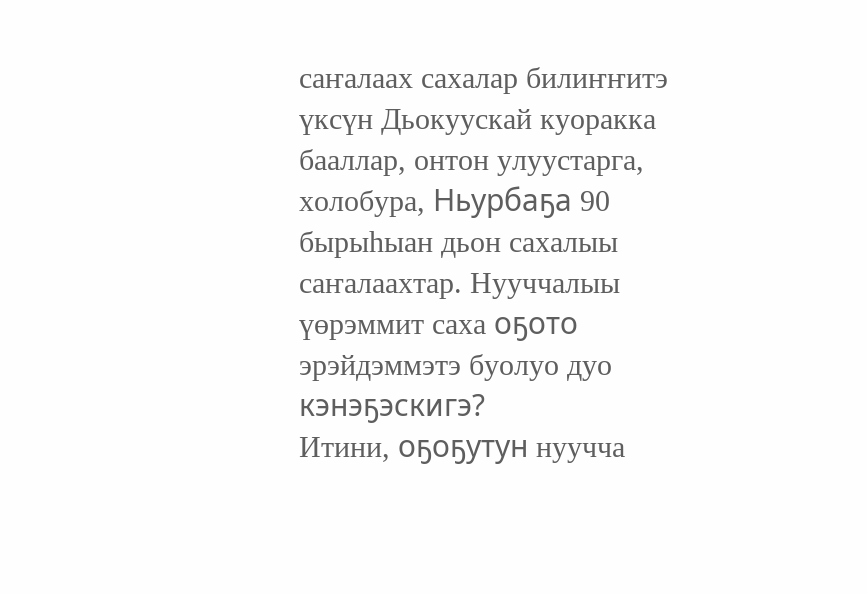саҥалаах сахалар билиҥҥитэ үксүн Дьокуускай куоракка бааллар, онтон улуустарга, холобура, Ньурбаҕа 90 бырыһыан дьон сахалыы саҥалаахтар. Нууччалыы үөрэммит саха оҕото эрэйдэммэтэ буолуо дуо кэнэҕэскигэ?
Итини, оҕоҕутун нуучча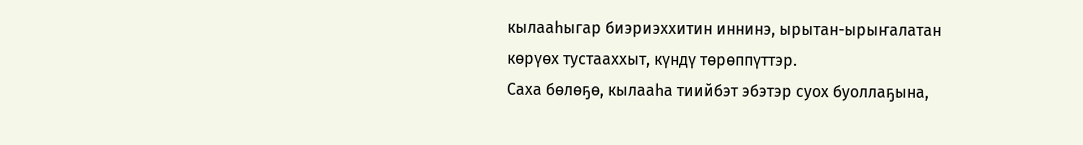кылааһыгар биэриэххитин иннинэ, ырытан-ырыҥалатан көрүөх тустааххыт, күндү төрөппүттэр.
Саха бөлөҕө, кылааһа тиийбэт эбэтэр суох буоллаҕына,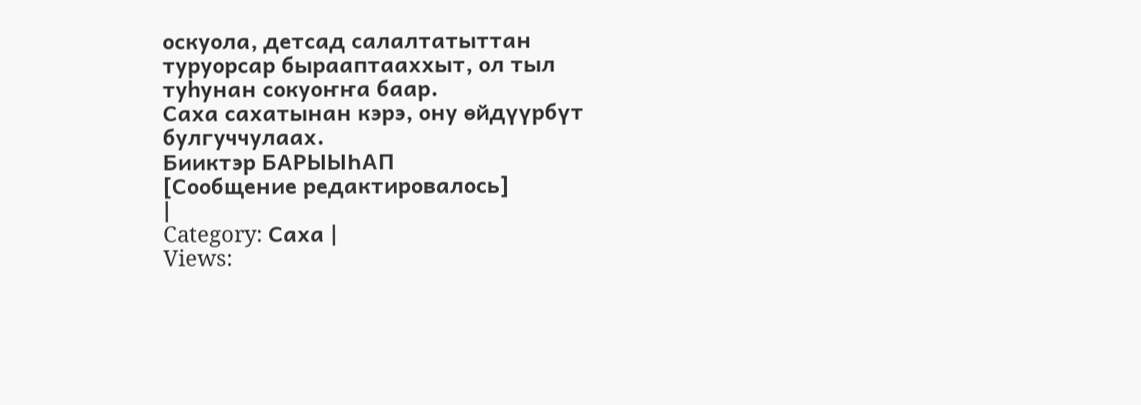оскуола, детсад салалтатыттан туруорсар бырааптааххыт, ол тыл туһунан сокуоҥҥа баар.
Саха сахатынан кэрэ, ону өйдүүрбүт булгуччулаах.
Бииктэр БАРЫЫҺАП
[Сообщение редактировалось]
|
Category: Саха |
Views: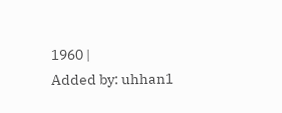1960 |
Added by: uhhan1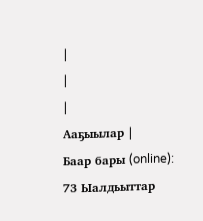|
|
|
Ааҕыылар |
Баар бары (online): 73 Ыалдьыттар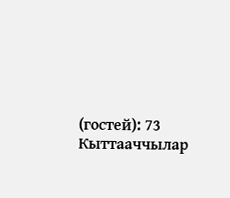(гостей): 73 Кыттааччылар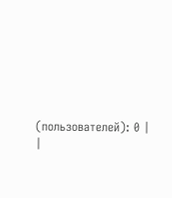(пользователей): 0 |
|